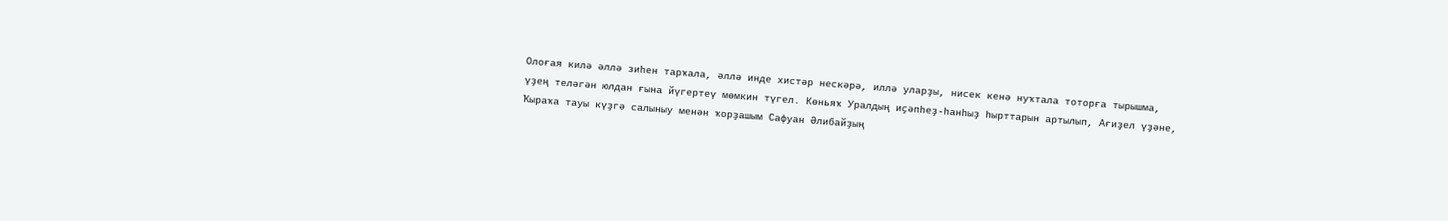Олоғая килә әллә зиһен тарҡала, әллә инде хистәр нескәрә, иллә уларҙы, нисек кенә нуҡтала тоторға тырышма, үҙең теләгән юлдан ғына йүгертеү мөмкин түгел. Көньяҡ Уралдың иҫәпһеҙ-һанһыҙ һырттарын артылып, Ағиҙел үҙәне, Ҡыраҡа тауы күҙгә салыныу менән ҡорҙашым Сафуан Әлибайҙың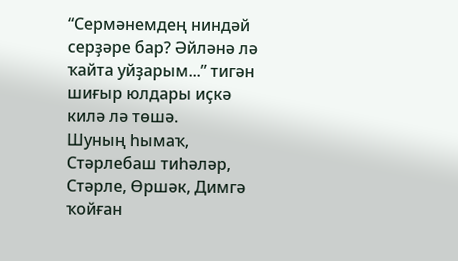“Сермәнемдең ниндәй серҙәре бар? Әйләнә лә ҡайта уйҙарым...” тигән шиғыр юлдары иҫкә килә лә төшә.
Шуның һымаҡ, Стәрлебаш тиһәләр, Стәрле, Өршәк, Димгә ҡойған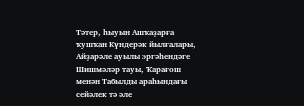Тәтер, һыуын Ашҡаҙарға ҡушҡан Күндерәк йылғалары, Айҙарәле ауылы эргәһендәге Шишмәләр тауы, Ҡарағош менән Табылды араһындағы сейәлек тә әле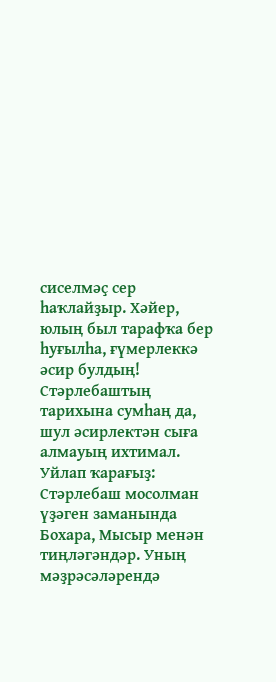сиселмәҫ сер һаҡлайҙыр. Хәйер, юлың был тарафҡа бер һуғылһа, ғүмерлеккә әсир булдың! Стәрлебаштың тарихына сумһаң да, шул әсирлектән сыға алмауың ихтимал. Уйлап ҡарағыҙ: Стәрлебаш мосолман үҙәген заманында Бохара, Мысыр менән тиңләгәндәр. Уның мәҙрәсәләрендә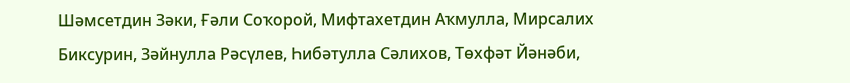Шәмсетдин Зәки, Ғәли Соҡорой, Мифтахетдин Аҡмулла, Мирсалих Биксурин, Зәйнулла Рәсүлев, Һибәтулла Сәлихов, Төхфәт Йәнәби,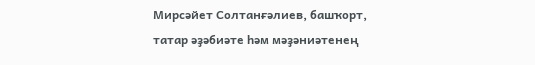Мирсәйет Солтанғәлиев, башҡорт, татар әҙәбиәте һәм мәҙәниәтенең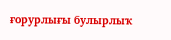ғорурлығы булырлыҡ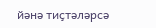йәнә тиҫтәләрсә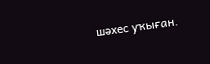шәхес уҡыған.